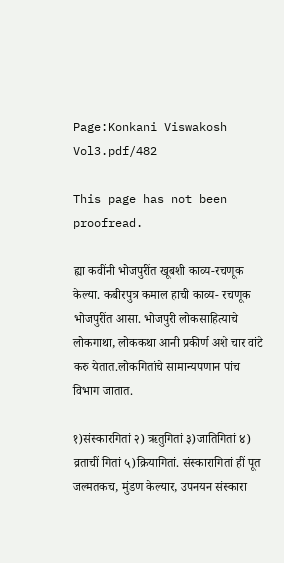Page:Konkani Viswakosh Vol3.pdf/482

This page has not been proofread.

ह्या कवींनी भोजपुरींत खूबशी काव्य-रचणूक केल्या. कबीरपुत्र कमाल हाची काव्य- रचणूक भोजपुरींत आसा. भोजपुरी लोकसाहित्याचे लोकगाथा, लोककथा आनी प्रकीर्ण अशे चार वांटे करु येतात.लोकगितांचे सामान्यपणान पांच विभाग जातात.

१)संस्कारगितां २) ऋतुगितां ३)जातिगितां ४) व्रताचीं गितां ५)क्रियागितां. संस्कारागितां हीं पूत जल्मतकच, मुंडण केल्यार, उपनयन संस्कारा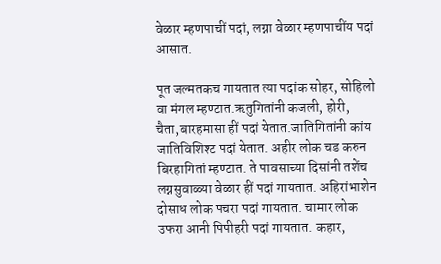वेळार म्हणपाचीं पदां, लग्ना वेळार म्हणपाचींय पदां आसात.

पूत जल्मतकच गायतात त्या पदांक सोहर, सोहिलो वा मंगल म्हण्टात.ऋतुगितांनी कजली, होरी, चैता,बारहमासा हीं पदां येतात.जातिगितांनी कांय जातिविशिश्ट पदां येतात. अहीर लोक चड करुन बिरहागितां म्हण्टात. ते पावसाच्या दिसांनी तशेंच लग्नसुवाळ्या वेळार हीं पदां गायतात. अहिरांभाशेन दोसाध लोक पचरा पदां गायतात. चामार लोक उफरा आनी पिपीहरी पदां गायतात. कहार,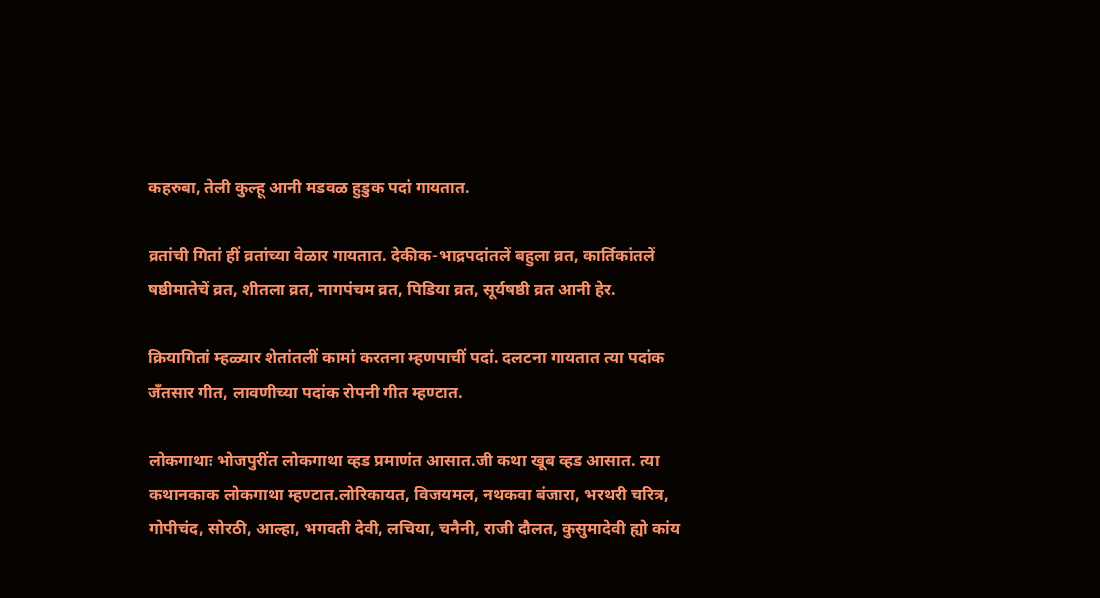कहरुबा, तेली कुल्हू आनी मडवळ हुडुक पदां गायतात.

व्रतांची गितां हीं व्रतांच्या वेळार गायतात. देकीक-भाद्रपदांतलें बहुला व्रत, कार्तिकांतलें षष्ठीमातेचें व्रत, शीतला व्रत, नागपंचम व्रत, पिडिया व्रत, सूर्यषष्ठी व्रत आनी हेर.

क्रियागितां म्हळ्यार शेतांतलीं कामां करतना म्हणपाचीं पदां. दलटना गायतात त्या पदांक जॅंतसार गीत, लावणीच्या पदांक रोपनी गीत म्हण्टात.

लोकगाथाः भोजपुरींत लोकगाथा व्हड प्रमाणंत आसात.जी कथा खूब व्हड आसात. त्या कथानकाक लोकगाथा म्हण्टात.लोरिकायत, विजयमल, नथकवा बंजारा, भरथरी चरित्र, गोपीचंद, सोरठी, आल्हा, भगवती देवी, लचिया, चनैनी, राजी दौलत, कुसुमादेवी ह्यो कांय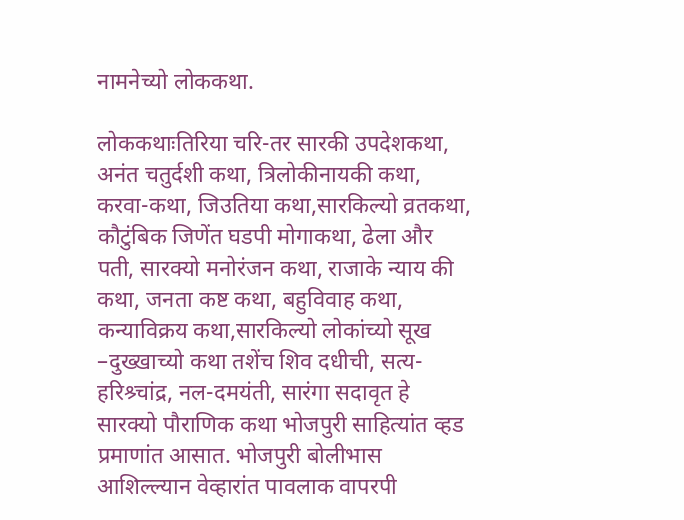नामनेच्यो लोककथा.

लोककथाःतिरिया चरि-तर सारकी उपदेशकथा, अनंत चतुर्दशी कथा, त्रिलोकीनायकी कथा, करवा-कथा, जिउतिया कथा,सारकिल्यो व्रतकथा, कौटुंबिक जिणेंत घडपी मोगाकथा, ढेला और पती, सारक्यो मनोरंजन कथा, राजाके न्याय की कथा, जनता कष्ट कथा, बहुविवाह कथा, कन्याविक्रय कथा,सारकिल्यो लोकांच्यो सूख –दुख्खाच्यो कथा तशेंच शिव दधीची, सत्य-हरिश्र्चांद्र, नल-दमयंती, सारंगा सदावृत हे सारक्यो पौराणिक कथा भोजपुरी साहित्यांत व्हड प्रमाणांत आसात. भोजपुरी बोलीभास आशिल्ल्यान वेव्हारांत पावलाक वापरपी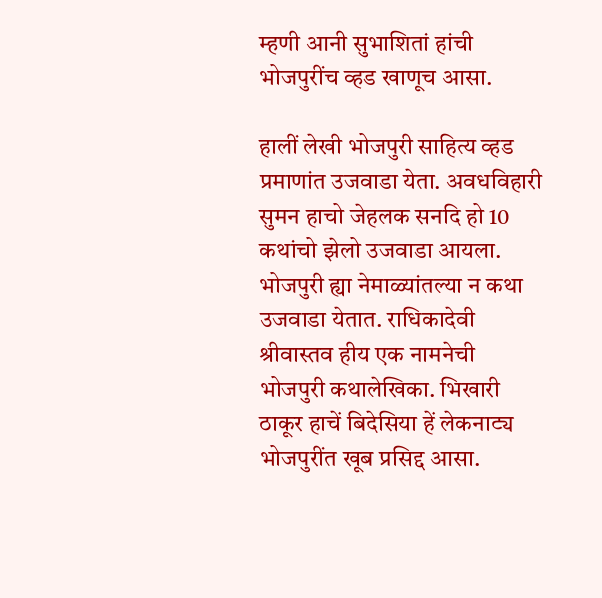म्हणी आनी सुभाशितां हांची भोजपुरींच व्हड खाणूच आसा.

हालीं लेखी भोजपुरी साहित्य व्हड प्रमाणांत उजवाडा येता. अवधविहारी सुमन हाचो जेहलक सनदि हो 10 कथांचो झेलो उजवाडा आयला. भोजपुरी ह्या नेमाळ्यांतल्या न कथा उजवाडा येतात. राधिकादेवी श्रीवास्तव हीय एक नामनेची भोजपुरी कथालेखिका. भिखारी ठाकूर हाचें बिदेसिया हें लेकनाट्य भोजपुरींत खूब प्रसिद्द आसा.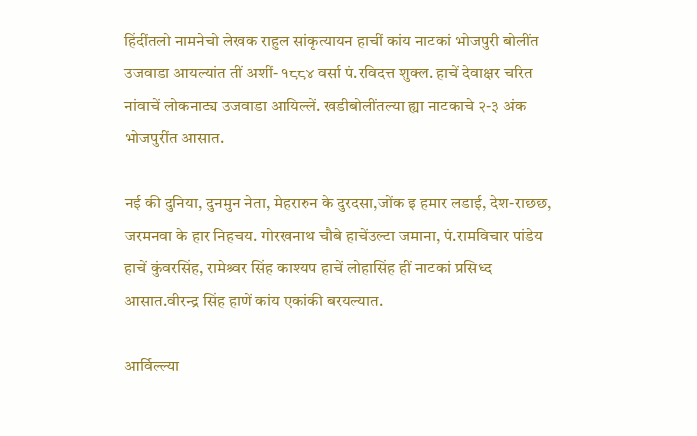हिंदींतलो नामनेचो लेखक राहुल सांकृत्यायन हाचीं कांय नाटकां भोजपुरी बोलींत उजवाडा आयल्यांत तीं अशीं- १८८४ वर्सा पं.रविदत्त शुक्ल. हाचें देवाक्षर चरित नांवाचें लोकनाट्य उजवाडा आयिल्लें. खडीबोलींतल्या ह्या नाटकाचे २-३ अंक भोजपुरींत आसात.

नई की दुनिया, दुनमुन नेता, मेहरारुन के दुरदसा,जोंक इ हमार लडाई, देश-राछछ, जरमनवा के हार निहचय. गोरखनाथ चौबे हाचेंउल्टा जमाना, पं.रामविचार पांडेय हाचें कुंवरसिंह, रामेश्र्वर सिंह काश्यप हाचें लोहासिंह हीं नाटकां प्रसिध्द आसात.वीरन्द्र सिंह हाणें कांय एकांकी बरयल्यात.

आर्विल्ल्या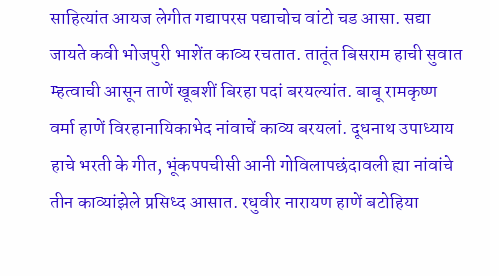साहित्यांत आयज लेगीत गद्यापरस पद्याचोच वांटो चड आसा. सद्या जायते कवी भोजपुरी भाशेंत काव्य रचतात. तातूंत बिसराम हाची सुवात म्हत्वाची आसून ताणें खूबशीं बिरहा पदां बरयल्यांत. बाबू रामकृष्ण वर्मा हाणें विरहानायिकाभेद नांवाचें काव्य बरयलां. दूधनाथ उपाध्याय हाचे भरती के गीत, भूंकपपचीसी आनी गोविलापछंदावली ह्या नांवांचे तीन काव्यांझेले प्रसिध्द आसात. रधुवीर नारायण हाणें बटोहिया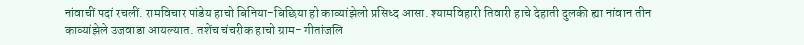नांवाचीं पदां रचलीं. रामविचार पांडेय हाचो बिनिया-बिछिया हो काव्यांझेलो प्रसिध्द आसा. श्यामविहारी तिवारी हाचे देहाती दुलकी ह्या नांवान तीन काव्यांझेले उजवाडा आयल्यात. तशेंच चंचरीक हाचो ग्राम- गीतांजलि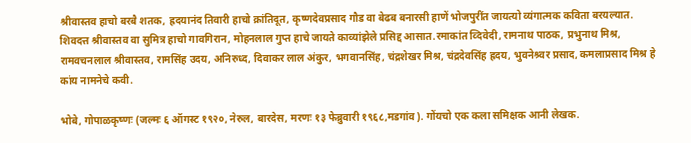श्रीवास्तव हाचो बरबै शतक, ह्रदयानंद तिवारी हाचो क्रांतिदूत, कृष्णदेवप्रसाद गौड वा बेढब बनारसी हाणें भोजपुरींत जायत्यो व्यंगात्मक कविता बरयल्यात. शिवदत्त श्रीवास्तव वा सुमित्र हाचो गावगिरान, मोहनलाल गुप्त हाचे जायते काव्यांझेले प्रसिद्द आसात.रमाकांत व्दिवेदी, रामनाथ पाठक, प्रभुनाथ मिश्र, रामवचनलाल श्रीवास्तव, रामसिंह उदय, अनिरुध्द, दिवाकर लाल अंकुर, भगवानसिंह, चंद्रशेखर मिश्र, चंद्रदेवसिंह ह्रदय, भुवनेश्र्वर प्रसाद, कमलाप्रसाद मिश्र हे कांय नामनेचे कवी.

भोबे, गोपाळकृष्णः (जल्मः ६ ऑगस्ट १९२०, नेरुल, बारदेस, मरणः १३ फेब्रुवारी १९६८,मडगांव). गोंयचो एक कला समिक्षक आनी लेखक.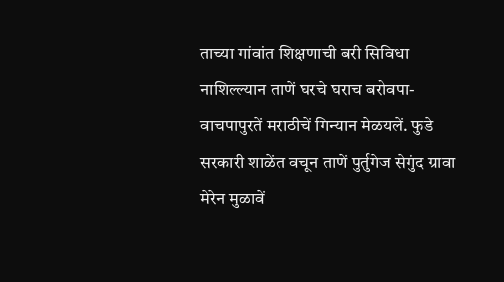ताच्या गांवांत शिक्षणाची बरी सिविधा नाशिल्ल्यान ताणें घरचे घराच बरोवपा- वाचपापुरतें मराठीचें गिन्यान मेळयलें. फुडे सरकारी शाळेंत वचून ताणें पुर्तुगेज सेगुंद ग्रावा मेरेन मुळावें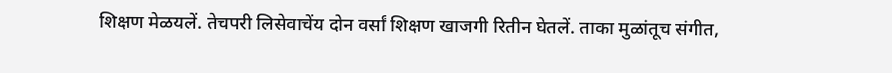शिक्षण मेळयलें. तेचपरी लिसेवाचेंय दोन वर्सां शिक्षण खाजगी रितीन घेतलें. ताका मुळांतूच संगीत,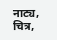नाट्य, चित्र,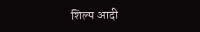शिल्प आदी